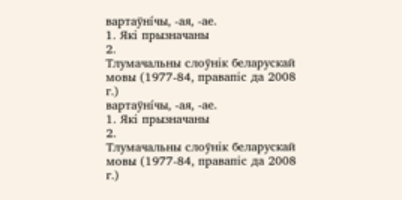вартаўні́чы, ‑ая, ‑ае.
1. Які прызначаны
2.
Тлумачальны слоўнік беларускай мовы (1977-84, правапіс да 2008 г.)
вартаўні́чы, ‑ая, ‑ае.
1. Які прызначаны
2.
Тлумачальны слоўнік беларускай мовы (1977-84, правапіс да 2008 г.)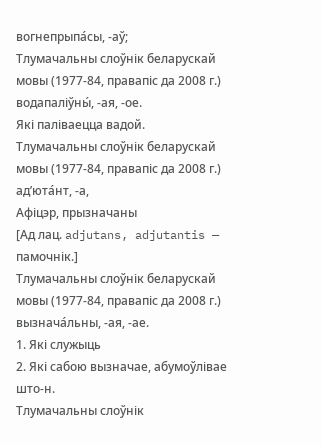вогнепрыпа́сы, ‑аў;
Тлумачальны слоўнік беларускай мовы (1977-84, правапіс да 2008 г.)
водапаліўны́, ‑ая, ‑ое.
Які паліваецца вадой.
Тлумачальны слоўнік беларускай мовы (1977-84, правапіс да 2008 г.)
ад’юта́нт, ‑а,
Афіцэр, прызначаны
[Ад лац. adjutans, adjutantis — памочнік.]
Тлумачальны слоўнік беларускай мовы (1977-84, правапіс да 2008 г.)
вызнача́льны, ‑ая, ‑ае.
1. Які служыць
2. Які сабою вызначае, абумоўлівае што‑н.
Тлумачальны слоўнік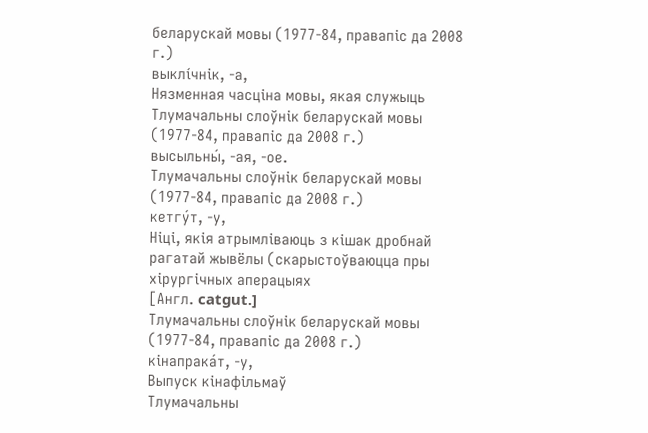беларускай мовы (1977-84, правапіс да 2008 г.)
выклі́чнік, ‑а,
Нязменная часціна мовы, якая служыць
Тлумачальны слоўнік беларускай мовы (1977-84, правапіс да 2008 г.)
высыльны́, ‑ая, ‑ое.
Тлумачальны слоўнік беларускай мовы (1977-84, правапіс да 2008 г.)
кетгу́т, ‑у,
Ніці, якія атрымліваюць з кішак дробнай рагатай жывёлы (скарыстоўваюцца пры хірургічных аперацыях
[Англ. catgut.]
Тлумачальны слоўнік беларускай мовы (1977-84, правапіс да 2008 г.)
кінапрака́т, ‑у,
Выпуск кінафільмаў
Тлумачальны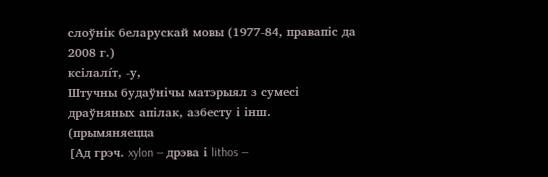слоўнік беларускай мовы (1977-84, правапіс да 2008 г.)
ксілалі́т, ‑у,
Штучны будаўнічы матэрыял з сумесі драўняных апілак, азбесту і інш. (прымяняецца
[Ад грэч. xylon — дрэва і lithos —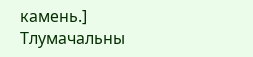камень.]
Тлумачальны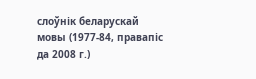слоўнік беларускай мовы (1977-84, правапіс да 2008 г.)